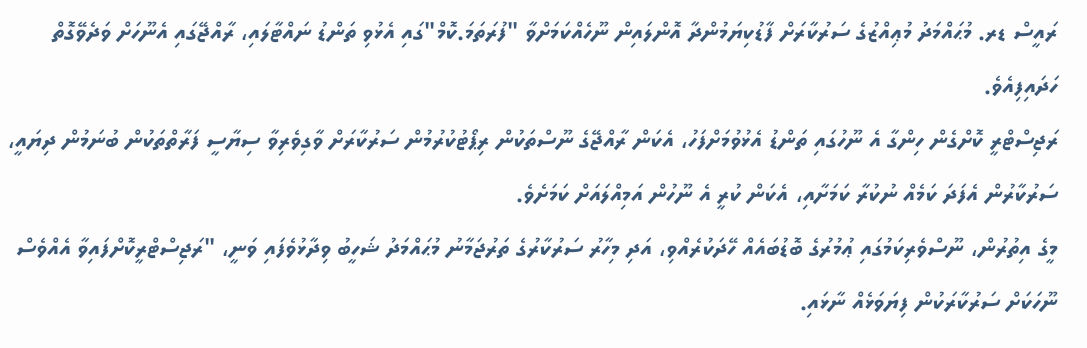ރައީސް ޑރ. މުޙައްމަދު މުޢިއްޒުގެ ސަރުކާރަށް ފާޑުކިޔަމުންދާ އޮންލައިން ނޫހެއްކަމަށްވާ "ފުރަތަމަ.ކޮމް"ގައި އެޅުވި ތަންޑު ނައްޓާލައި، ރާއްޖޭގައި އެނޫހަށް ވަދެވޭގޮތް ހަދައިފިއެވެ.
ރަޖިސްޓްރީ ކޮށްގެން ހިންގާ އެ ނޫހުގައި ތަންޑު އެޅުވުމަށްފަހު، އެކަން ރާއްޖޭގެ ނޫސްތަކުން ރިޕޯޓުކުރުމުން ސަރުކާރަށް ވާގިވެރިވާ ސިޔާސީ ފަރާތްތަކުން ބުނަމުން ދިޔައީ، ސަރުކާރުން އެފަދަ ކަމެއް ނުކުރާ ކަމަށާއި، އެކަން ކުރީ އެ ނޫހުން އަމިއްލައަށް ކަމަށެވެ.
މީގެ އިތުރުން، ނޫސްވެރިކަމުގައި ޢުމުރުގެ ބޮޑުބައެއް ހޭދަކުރެއްވި، އަދި މިހާރު ސަރުކާރުގެ ތަރުޖަމާނު މުޙައްމަދު ޝަހީބު ވިދާޅުވެފައި ވަނީ، "ރަޖިސްޓްރީކޮށްފައިވާ އެއްވެސް ނޫހަކަށް ސަރުކާރަކުން ފިޔަވަޅެއް ނާޅައި.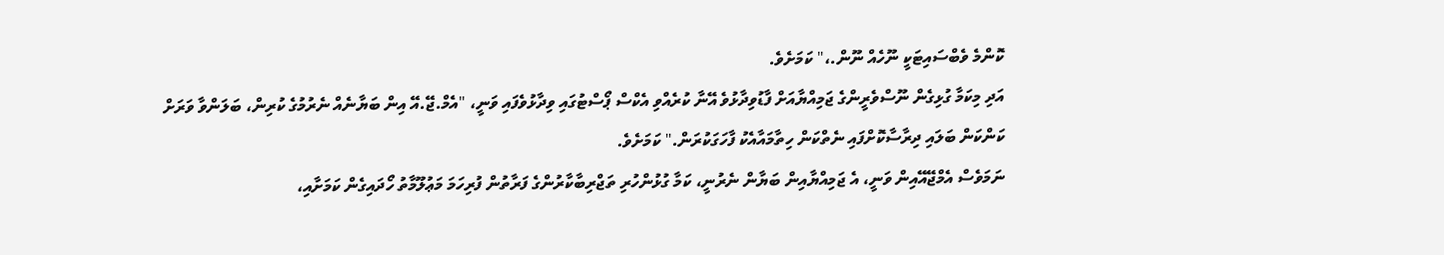ކޮންމެ ވެބްސައިޓަކީ ނޫހެއް ނޫން.،" ކަމަށެވެ.
އަދި މިކަމާ ގުޅިގެން ނޫސްވެރީންގެ ޖަމިއްޔާއަށް ފާޑުވިދާޅުވެ އޭނާ ކުރެއްވި އެކްސް ޕޯސްޓުގައި ވިދާޅުވެފައި ވަނީ، "އެމް.ޖޭ.އޭ އިން ބަޔާނެއް ނެރުމުގެ ކުރިން، ބަލަންވާ ވަރަށް ކަންކަން ބަލައި ދިރާސާކޮށްފައި ނެތްކަން ހިތާމައާއެކު ފާހަގަކުރަން." ކަމަށެވެ.
ނަމަވެސް އެމްޖޭއޭއިން ވަނީ، އެ ޖަމިއްޔާއިން ބަޔާން ނެރުނީ، ކަމާ ގުޅުންހުރި ތަޖްރިބާކާރުންގެ ފަރާތުން ފުރިހަމަ މަޢުލޫމާތު ހޯދައިގެން ކަމަށާއި،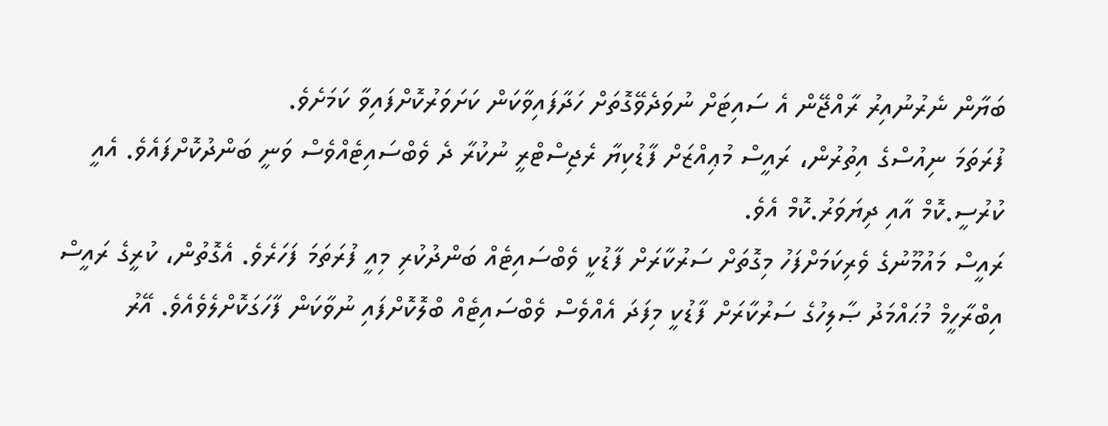ބަޔާން ނެރުނުއިރު ރާއްޖޭން އެ ސައިޓަށް ނުވަދެވޭގޮތަށް ހަދާފައިވާކަން ކަށަވަރުކޮށްފައިވާ ކަމަށެވެ.
ފުރަތަމަ ނިއުސްގެ އިތުރުން، ރައީސް މުޢިއްޒަށް ފާޑުކިޔާ ރެޖިސްޓްރީ ނުކުރާ ދެ ވެބްސައިޓެއްވެސް ވަނީ ބަންދުކޮށްފައެވެ. އެއީ ކުރުސީ.ކޮމް އާއި ދިޔަވަރު.ކޮމް އެވެ.
ރައީސް މައުމޫނުގެ ވެރިކަމަށްފަހު މިގޮތަށް ސަރުކާރަށް ފާޑުކީ ވެބްސައިޓެއް ބަންދުކުރި މިއީ ފުރަތަމަ ފަހަރެވެ. އެގޮތުން، ކުރީގެ ރައީސް އިބްރާހީމް މުޙައްމަދު ޞާލިހުގެ ސަރުކާރަށް ފާޑުކީ މިފަދަ އެއްވެސް ވެބްސައިޓެއް ބްލޮކޮށްފައި ނުވާކަން ފާހަގަކޮށްލެވެއެވެ. އޭރު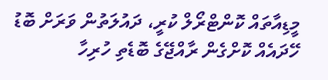މީޑިއާތައް ކޮންޓްރޯލް ކުރީ، ދައުލަތުން ވަރަށް ބޮޑު ހޭދައެއް ކޮށްގެން ރާއްޖޭގެ ބޮޑެތި ހުރިހާ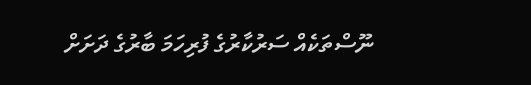ނޫސްތަކެއް ސަރުކާރުގެ ފުރިހަމަ ބާރުގެ ދަށަށް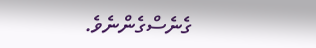ގެނެސްގެންނެވެ.